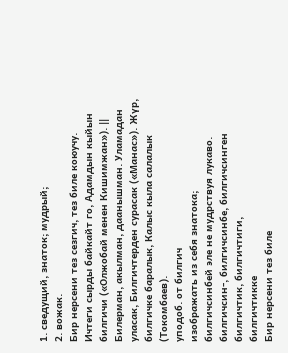1. сведущий, знаток; мудрый;
2. вожак.
Бир нерсени тез сезгич, тез биле коюучу. Ичтеги сырды байкайт го, Адамдын кыйын билгичи («Олжобай менен Кишимжан»). || Билерман, акылман, даанышман. Уламадан уласак, Билгичтерден сурасак («Манас»). Жүр, билгичке баралык, Калыс кыла салалык (Токомбаев).
уподоб. от билгич
изображать из себя знатока;
билгичсинбей эле не мудрствуя лукаво.
билгичсин-, билгичсинбе, билгичсинген
билгичтик, билгичтиги,
билгичтикке
Бир нерсени тез биле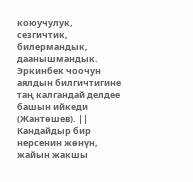коюучулук, сезгичтик, билермандык, даанышмандык. Эркинбек чоочун аялдын билгичтигине таң калгандай делдее башын ийкеди (Жантөшев). || Кандайдыр бир нерсенин жөнүн, жайын жакшы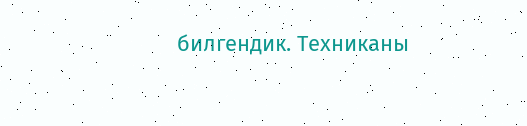билгендик. Техниканы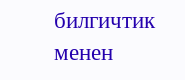билгичтик менен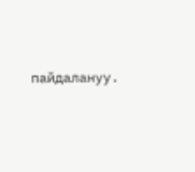пайдалануу.